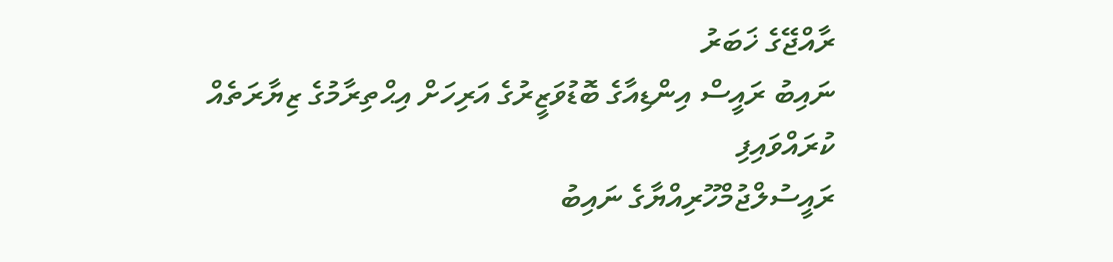ރާއްޖޭގެ ޚަބަރު
ނައިބު ރައީސް އިންޑިއާގެ ބޮޑުވަޒީރުގެ އަރިހަށް އިޙްތިރާމުގެ ޒިޔާރަތެއް ކުރައްވައިފި
ރައީސުލްޖުމްހޫރިއްޔާގެ ނައިބު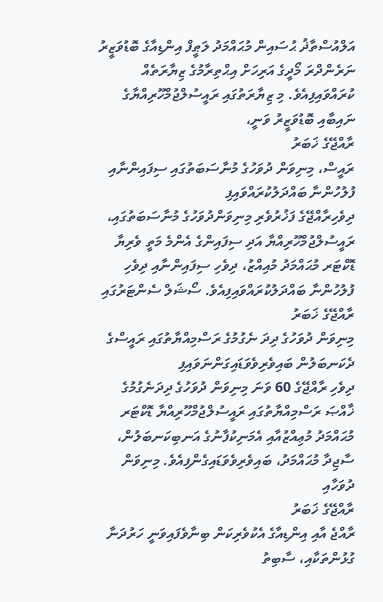އަލްއުސްތާޛު ޙުސައިން މުޙައްމަދު ލަޠީފް އިންޑިއާގެ ބޮޑުވަޒީރު ނަރެންދްރަ މޯދީގެ އަރިހަށް އިޙްތިރާމުގެ ޒިޔާރަތެއް ކުރައްވައިފިއެވެ. މި ޒިޔާރަތުގައި ރައީސުލްޖުމްހޫރިއްޔާގެ ނައިބާއި ބޮޑުވަޒީރު ވަނީ،
ރާއްޖޭގެ ޚަބަރު
ރައީސް، މިނިވަން ދުވަހުގެ މުނާސަބަތުގައި ސިފައިންނާއި ފުލުހުންނާ ބައްދަލުކުރައްވައިފި
ދިވެހިރާއްޖޭގެ ފަޚުރުވެރި މިނިވަންދުވަހުގެ މުނާސަބަތުގައި، ރައީސުލްޖުމްހޫރިއްޔާ އަދި ސިފައިންގެ އެންމެ މަތީ ވެރިޔާ ޑޮކްޓަރ މުޙައްމަދު މުއިއްޒު، ދިވެހި ސިފައިންނާއި ދިވެހި ފުލުހުންނާ ބައްދަލުކުރައްވައިފިއެވެ. ސޯޝަލް ސެންޓަރުގައި
ރާއްޖޭގެ ޚަބަރު
މިނިވަން ދުވަހުގެ ދިދަ ނެގުމުގެ ރަސްމިއްޔާތުގައި ރައީސްގެ ދެކަނބަލުން ބައިވެރިވެވަޑައިގަންނަވައިފި
ދިވެހި ރާއްޖޭގެ 60 ވަނަ މިނިވަން ދުވަހުގެ ދިދަނެގުމުގެ ޚާއްޞަ ރަސްމިއްޔާތުގައި ރައީސުލްޖުމްހޫރިއްޔާ ޑޮކްޓަރ މުޙައްމަދު މުޢިއްޒުއާއި އެމަނިކުފާނުގެ އަނބިކަނބަލުން، ސާޖިދާ މުޙައްމަދު، ބައިވެރިވެވަޑައިގެންފިއެވެ. މިނިވަން ދުވަހާއި
ރާއްޖޭގެ ޚަބަރު
ރާއްޖެ އާއި އިންޑިއާގެ އެކުވެރިކަން ބިނާވެފައިވަނީ ހަރުދަނާ ގުޅުންތަކާއި، ސާބިތު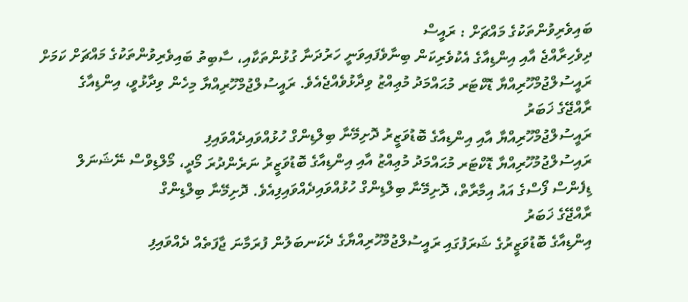ބައިވެރިވުންތަކުގެ މައްޗަށް : ރައީސް
ދިވެހިރާއްޖެ އާއި އިންޑިއާގެ އެކުވެރިކަން ބިނާވެފައިވަނީ ހަރުދަނާ ގުޅުންތަކާއި، ސާބިތު ބައިވެރިވުންތަކުގެ މައްޗަށް ކަމަށް ރައީސުލްޖުމްހޫރިއްޔާ ޑޮކްޓަރ މުޙައްމަދު މުޢިއްޒު ވިދާޅުވެއްޖެއެވެ. ރައީސުލްޖުމްހޫރިއްޔާ މިހެން ވިދާޅުވީ، އިންޑިއާގެ
ރާއްޖޭގެ ޚަބަރު
ރައީސުލްޖުމްހޫރިއްޔާ އާއި އިންޑިއާގެ ބޮޑުވަޒީރު ދޮށިމޭނާ ބިލްޑިންގް ހުޅުއްވައިދެއްވައިފި
ރައިސުލްޖުމުހޫރިއްޔާ ޑޮކްޓަރ މުޙައްމަދު މުޢިއްޒު އާއި އިންޑިއާގެ ބޮޑުވަޒީރު ނަރެންދުރަ މޯދީ، މޯލްޑިވްސް ނޭޝަނަލް ޑިފެންސް ފޯސްގެ އައު އިމާރާތް، ދޮށިމޭނާ ބިލްޑިންގް ހުޅުއްވައިދެއްވައިފިއެވެ. ދޮށިމޭނާ ބިލްޑިންގް
ރާއްޖޭގެ ޚަބަރު
އިންޑިއާގެ ބޮޑުވަޒީރުގެ ޝަރަފުގައި ރައީސުލްޖުމްހޫރިއްޔާގެ ދެކަނބަލުން ފުރަމާނަ ޖާފަތެއް ދެއްވައިފި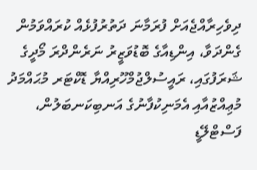ދިވެހިރާއްޖެއަށް ފުރަމާނަ ދަތުރުފުޅެއް ކުރައްވަމުން ގެންދަވާ، އިންޑިއާގެ ބޮޑުވަޒީރު ނަރެންދްރަ މޯދީގެ ޝަރަފުގައި، ރައީސުލްޖުމްހޫރިއްޔާ ޑޮކްޓަރ މުޙައްމަދު މުޢިއްޒުއާއި އެމަނިކުފާނުގެ އަނބިކަނބަލުން، ފަސްޓްލޭޑީ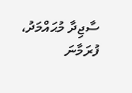ސާޖިދާ މުޙައްމަދު، ފުރަމާނަ